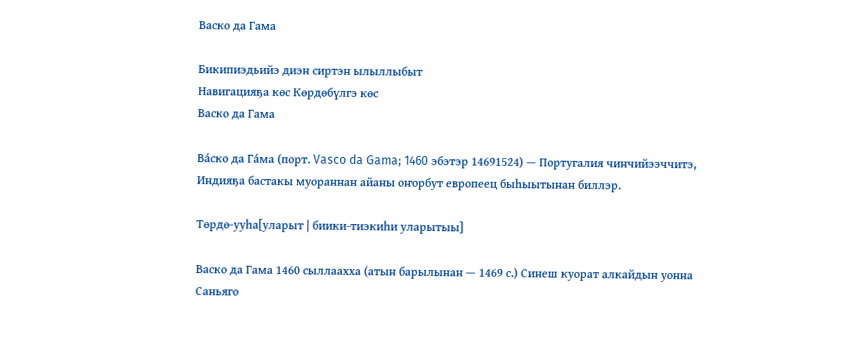Васко да Гама

Бикипиэдьийэ диэн сиртэн ылыллыбыт
Навигацияҕа көс Көрдөбүлгэ көс
Васко да Гама

Ва́ско да Га́ма (порт. Vasco da Gama; 1460 эбэтэр 14691524) — Португалия чинчийээччитэ, Индияҕа бастакы муораннан айаны оҥорбут европеец быһыытынан биллэр.

Төрдө-ууһа[уларыт | биики-тиэкиһи уларытыы]

Васко да Гама 1460 сыллаахха (атын барылынан — 1469 с.) Синеш куорат алкайдын уонна Саньяго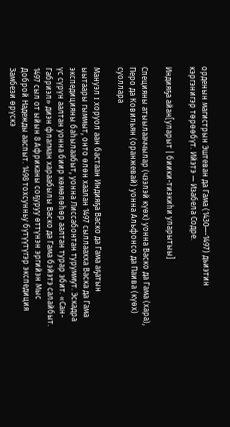орденын магистрын Эштеван да Гама (1430—-1497) дьиэтин кэргэнигэр төрөөбүт. Ийэтэ — Изабела Содре.

Индияҕа айан[уларыт | биики-тиэкиһи уларытыы]

Специяны атыылааччылар (чээлэй күөх) уонна Васко да Гама (хара), Перо да Ковильян (оранжевай) уонна Альфонсо да Паива (күөх) суоллара

Мануэл I хоруол аан бастаан Индияҕа Васко да Гама аҕатын ыытаары гыммыт, онто өлөн хаалан 1497 сыллаахха Васка да Гама экспедицияны баһылаабыт, уонна Лиссабонтан туруммут. Эскадра үс сүрүн аалтан уонна биир көмөлөһөр аалтан турар эбит. «Сан-Габриэл» диэн флагман хараабылы Васко да Гама бэйэтэ салайбыт. 1497 сыл от ыйын 8 Африканы соҕуруу өттүнэн эргийэн Мыс Доброй Надежды ааспыт. 1498 тохсунньу бүтүүтүгэр экспедиция Замбези өрүскэ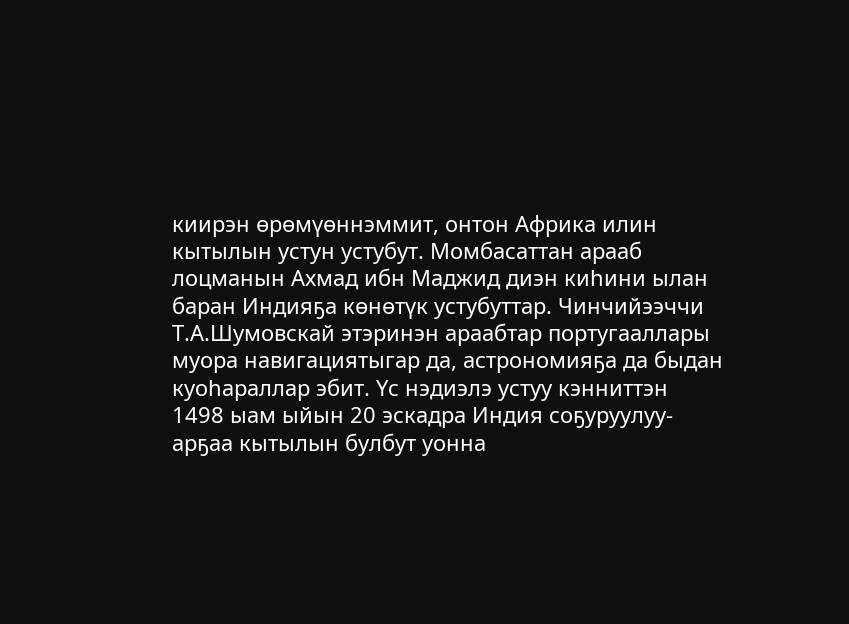киирэн өрөмүөннэммит, онтон Африка илин кытылын устун устубут. Момбасаттан арааб лоцманын Ахмад ибн Маджид диэн киһини ылан баран Индияҕа көнөтүк устубуттар. Чинчийээччи Т.А.Шумовскай этэринэн араабтар португааллары муора навигациятыгар да, астрономияҕа да быдан куоһараллар эбит. Үс нэдиэлэ устуу кэнниттэн 1498 ыам ыйын 20 эскадра Индия соҕуруулуу-арҕаа кытылын булбут уонна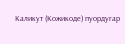Каликут (Кожикоде) пуордугар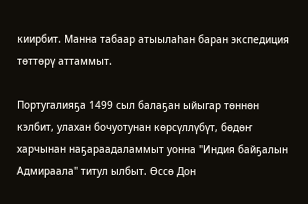киирбит. Манна табаар атыылаһан баран экспедиция төттөрү аттаммыт.

Португалияҕа 1499 сыл балаҕан ыйыгар төннөн кэлбит, улахан бочуотунан көрсүллүбүт, бөдөҥ харчынан наҕараадаламмыт уонна "Индия байҕалын Адмираала" титул ылбыт. Өссө Дон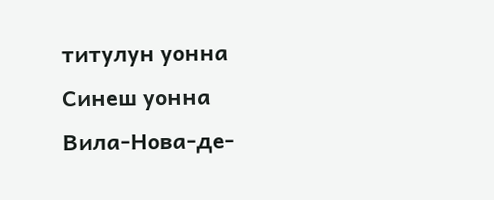титулун уонна Синеш уонна Вила-Нова-де-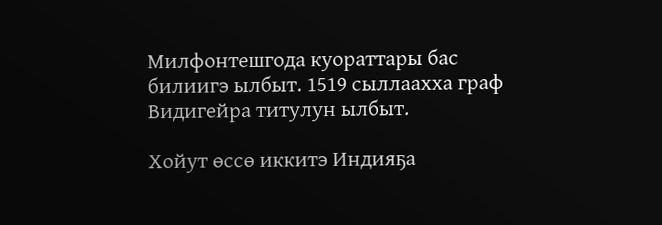Милфонтешгода куораттары бас билиигэ ылбыт. 1519 сыллаахха граф Видигейра титулун ылбыт.

Хойут өссө иккитэ Индияҕа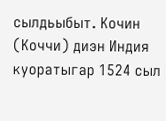сылдьыбыт. Кочин (Коччи) диэн Индия куоратыгар 1524 сыл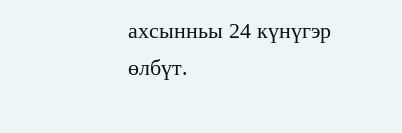ахсынньы 24 күнүгэр өлбүт.